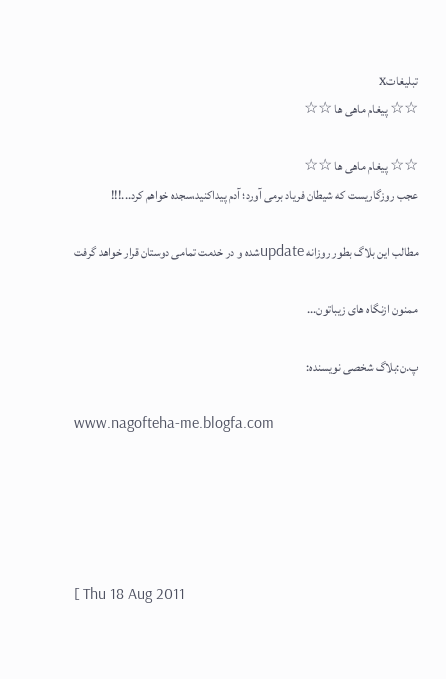تبليغاتX
☆☆ پیغام ماهی ها ☆☆

☆☆ پیغام ماهی ها ☆☆
عجب روزگاریست که شیطان فریاد برمی آورد؛ آدم پیداکنید،سجده خواهم کرد...!!!

مطالب این بلاگ بطور روزانه updateشده و در خدمت تمامی دوستان قرار خواهد گرفت

ممنون ازنگاه های زیباتون...

پ.ن:بلاگ شخصی نویسنده:

www.nagofteha-me.blogfa.com





[ Thu 18 Aug 2011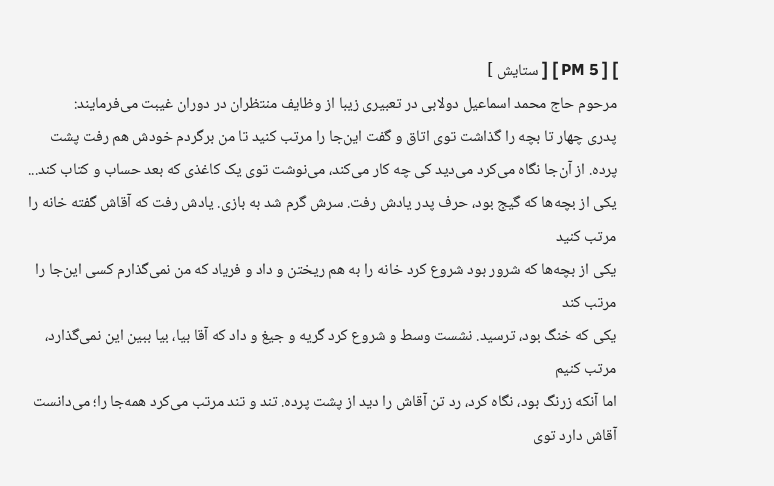] [ 5 PM ] [ ستایش ]
مرحوم حاج محمد اسماعیل دولابی در تعبیری زیبا از وظایف منتظران در دوران غیبت می‌فرمایند:
پدری چهار تا بچه را گذاشت توی اتاق و گفت این‌جا‌ را مرتب کنید تا من برگردم خودش هم رفت پشت پرده. از آن‌جا نگاه می‌کرد می‌دید کی چه کار می‌کند، می‌نوشت توی یک کاغذی که بعد حساب و کتاب کند...
یکی از بچه‌ها که گیج بود، حرف پدر یادش رفت. سرش گرم شد به بازی. یادش رفت که آقاش گفته خانه را مرتب کنید
یکی از بچه‌ها که شرور بود شروع کرد خانه را به هم ریختن و داد و فریاد که من نمی‌گذارم کسی این‌جا را مرتب کند
یکی که خنگ بود، ترسید. نشست وسط و شروع کرد گریه و جیغ و داد که آقا بیا، بیا ببین این نمی‌گذارد، مرتب کنیم
اما آنکه زرنگ بود، نگاه کرد، رد تن آقاش را دید از پشت پرده. تند و تند مرتب می‌کرد همه‌جا را؛ می‌دانست آقاش دارد توی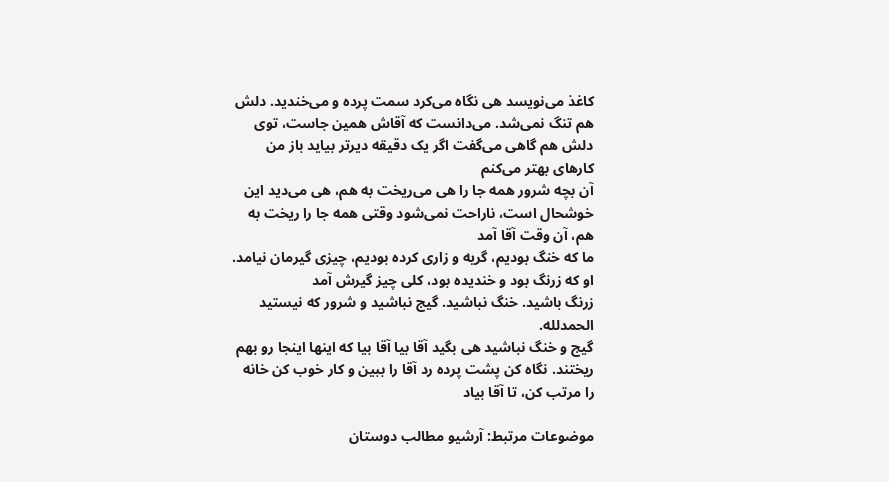کاغذ می‌نویسد هی نگاه می‌کرد سمت پرده و می‌خندید. دلش هم تنگ نمی‌شد. می‌دانست که آقاش همین ‌جاست، توی دلش هم گاهی می‌گفت اگر یک دقیقه دیر‌تر بیاید باز من کارهای بهتر می‌کنم
آن بچه‌ شرور همه جا را هی می‌ریخت به هم، هی می‌دید این خوشحال است، ناراحت نمی‌شود وقتی همه جا را ریخت به هم، آن وقت آقا آمد
ما که خنگ بودیم، گریه و زاری کرده بودیم، چیزی گیرمان نیامد. او که زرنگ بود و خندیده بود، کلی چیز گیرش آمد
زرنگ باشید. خنگ نباشید. گیج نباشید و شرور که نیستید الحمدلله.
گیج و خنگ نباشید هی بگید آقا بیا آقا بیا که اینها اینجا رو بهم ریختند. نگاه کن پشت پرده رد آقا را ببین و کار خوب کن خانه را مرتب کن، تا آقا بیاد

موضوعات مرتبط: آرشیو مطالب دوستان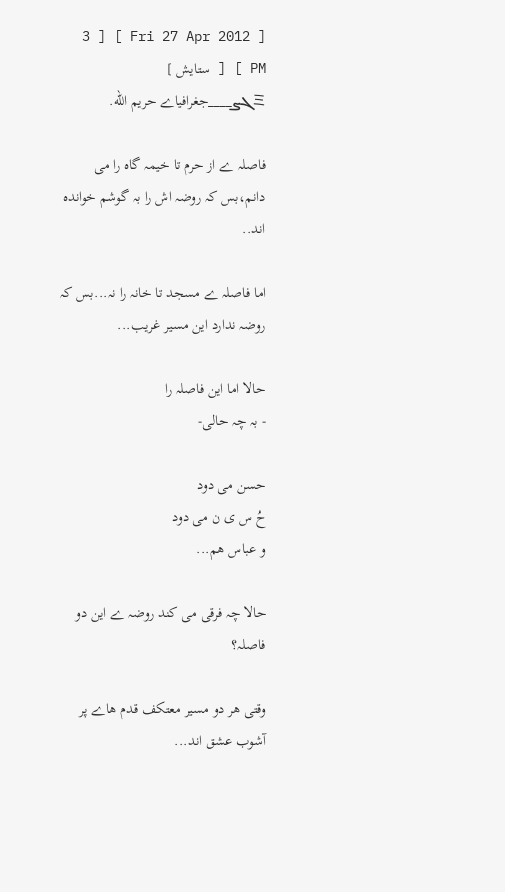[ Fri 27 Apr 2012 ] [ 3 PM ] [ ستایش ]
ミܓܨ____جغرافیاے حریم الله.

فاصلہ ے از حرم تا خیمہ گاه را می دانم،بس کہ روضہ اش را بہ گوشم خوانده اند..

اما فاصلہ ے مسجد تا خانہ را نہ...بس کہ روضہ ندارد این مسیر غریب...

حالا اما این فاصلہ را
- بہ چہ حالی-

حسن می دود
حُ س ی ن می دود
و عباس هم...

حالا چہ فرقی می کند روضہ ے این دو فاصلہ؟

وقتی هر دو مسیر معتکف قدم هاے پر آشوب عشق اند...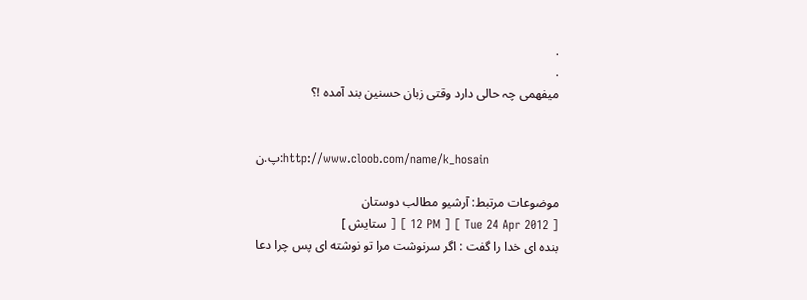.
.
میفهمی چہ حالی دارد وقتی زبان حسنین بند آمده !؟


پ.ن:http://www.cloob.com/name/k_hosain

موضوعات مرتبط: آرشیو مطالب دوستان
[ Tue 24 Apr 2012 ] [ 12 PM ] [ ستایش ]
بنده ای خدا را گفت : اگر سرنوشت مرا تو نوشته ای پس چرا دعا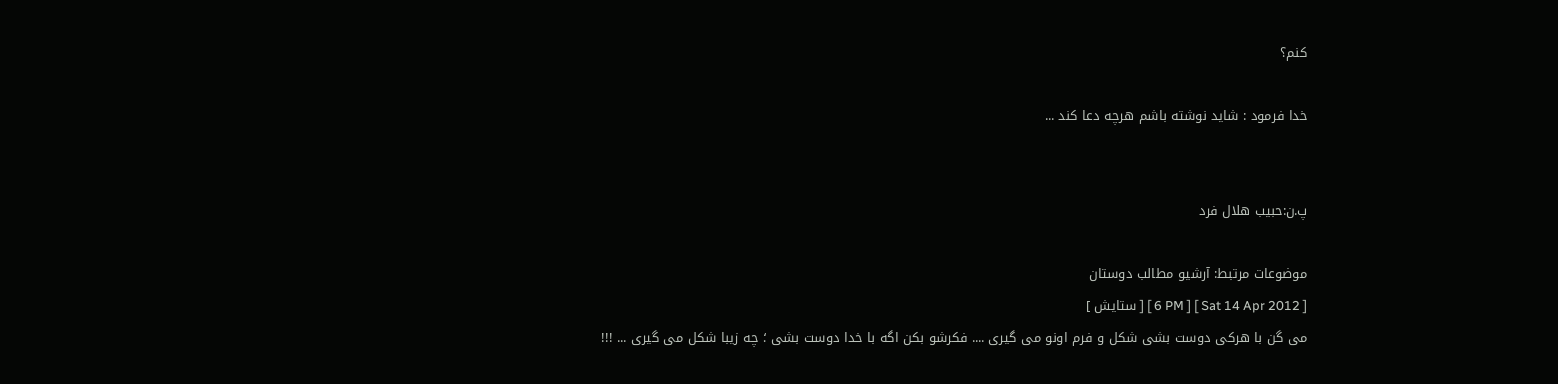کنم؟

خدا فرمود : شاید نوشته باشم هرچه دعا کند ...


پ.ن:حبیب هلال فرد

موضوعات مرتبط: آرشیو مطالب دوستان
[ Sat 14 Apr 2012 ] [ 6 PM ] [ ستایش ]
می گن با هرکی دوست بشی شکل و فرم اونو می گیری .... فکرشو بکن اگه با خدا دوست بشی ؛ چه زیبا شکل می گیری ... !!!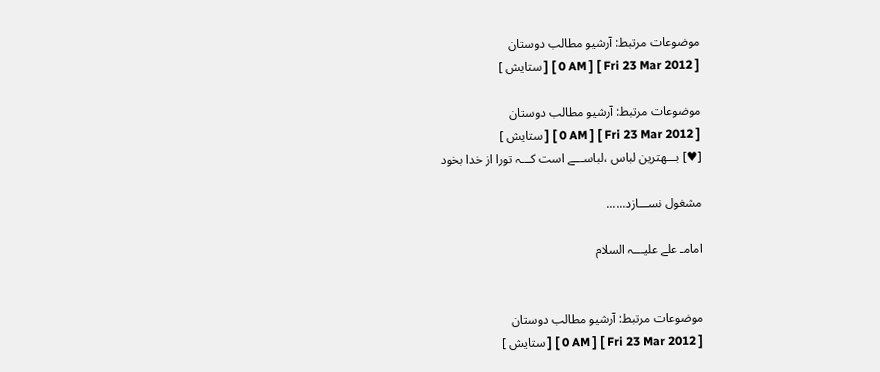موضوعات مرتبط: آرشیو مطالب دوستان
[ Fri 23 Mar 2012 ] [ 0 AM ] [ ستایش ]

موضوعات مرتبط: آرشیو مطالب دوستان
[ Fri 23 Mar 2012 ] [ 0 AM ] [ ستایش ]
[♥] بـــهترین لباس ،لباســـے است کـــہ تورا از خدا بخود

مشغول نســـازد......

امامـ علے علیـــہ السلام


موضوعات مرتبط: آرشیو مطالب دوستان
[ Fri 23 Mar 2012 ] [ 0 AM ] [ ستایش ]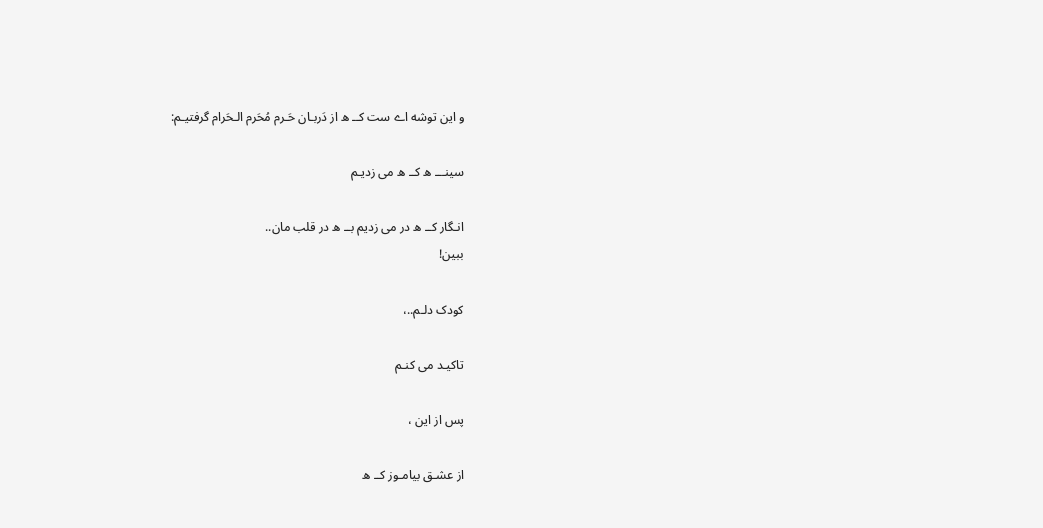و این توشه اے ست کــ ه از دَربـان حَـرم مُحَرم الـحَرام گرفتیـم:

سینـــ ه کــ ه می زدیـم

انـگار کــ ه در می زدیم بــ ه در قلب مان..
ببین!

کودک دلـم..،

تاکیـد می کنـم

پس از این ،

از عشـق بیامـوز کــ ه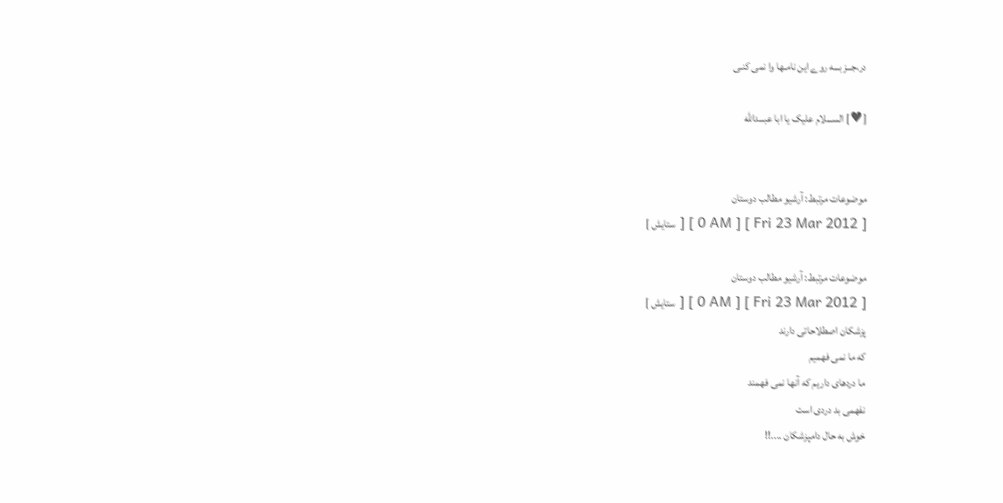در،جــز بـــه روے این نامـها وا نمی کنـی

[♥] الســـلام علیک یا ابا عبـــدالله


موضوعات مرتبط: آرشیو مطالب دوستان
[ Fri 23 Mar 2012 ] [ 0 AM ] [ ستایش ]

موضوعات مرتبط: آرشیو مطالب دوستان
[ Fri 23 Mar 2012 ] [ 0 AM ] [ ستایش ]
پزشکان اصطلاحاتی دارند
که ما نمی فهمیم
ما دردهای داریم که آنها نمی فهمند
نفهمی بد دردی است
خوش به حال دامپزشکان ....!!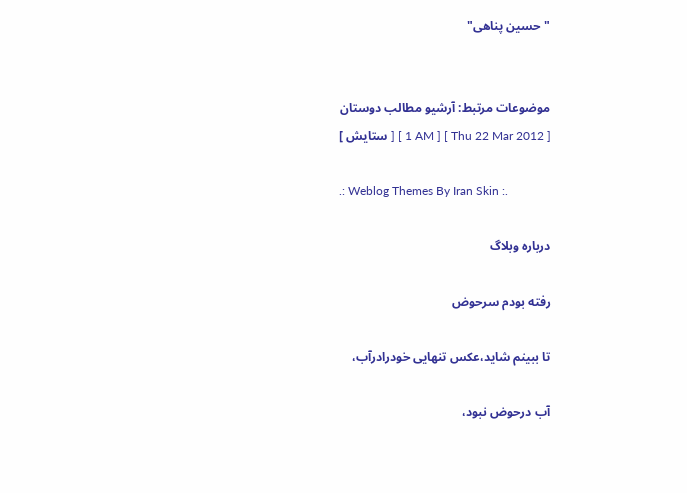"حسین پناهی"


موضوعات مرتبط: آرشیو مطالب دوستان
[ Thu 22 Mar 2012 ] [ 1 AM ] [ ستایش ]

.: Weblog Themes By Iran Skin :.

درباره وبلاگ

رفته بودم سرحوض

تا ببینم شاید،عکس تنهایی خودرادرآب،

آب درحوض نبود،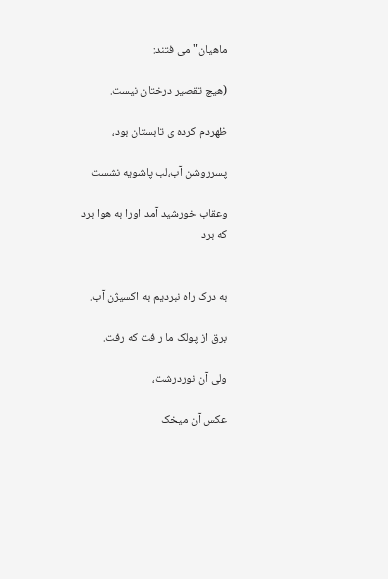ماهیان"می فتند:

(هیچ تقصیر درختان نیست.

ظهردم کرده ی تابستان بود،

پسرروشن آب،لب پاشویه نشست

وعقاب خورشید آمد اورا به هوا برد که برد


به درک راه نبردیم به اکسیژن آب.

برق از پولک ما ر فت که رفت.

ولی آن نوردرشت،

عکس آن میخک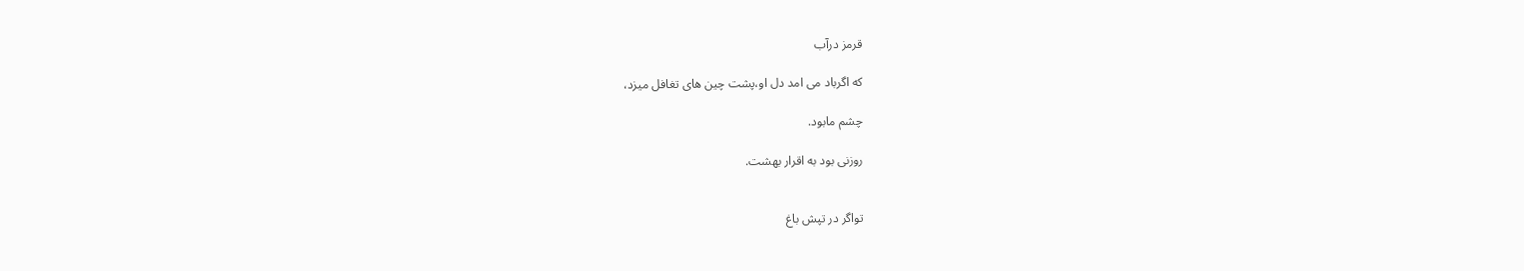قرمز درآب

که اگرباد می امد دل او،پشت چین های تغافل میزد،

چشم مابود.

روزنی بود به اقرار بهشت.


تواگر در تپش باغ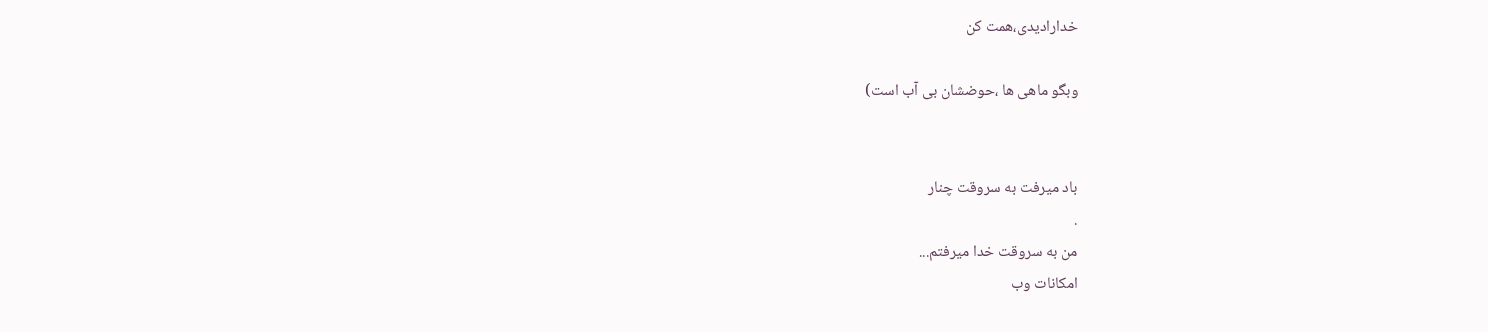خدارادیدی،همت کن

وبگو ماهی ها ،حوضشان بی آب است)


باد میرفت به سروقت چنار
.
من به سروقت خدا میرفتم...
امکانات وب